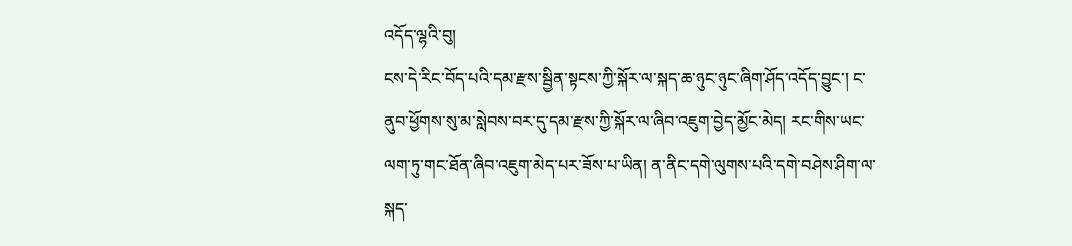འདོད་ལྷའི་བུ།
ངས་དེ་རིང་བོད་པའི་དམ་རྫས་སྦྱིན་སྟངས་ཀྱི་སྐོར་ལ་སྐད་ཆ་ཉུང་ཉུང་ཞིག་ཤོད་འདོད་བྱུང་། ང་ནུབ་ཕྱོགས་སུ་མ་སླེབས་བར་དུ་དམ་རྫས་ཀྱི་སྐོར་ལ་ཞིབ་འཇུག་བྱེད་མྱོང་མེད། རང་གིས་ཡང་ལག་ཏུ་གང་ཐོན་ཞིབ་འཇུག་མེད་པར་ཟོས་པ་ཡིན། ན་ནིང་དགེ་ལུགས་པའི་དགེ་བཤེས་ཤིག་ལ་སྐད་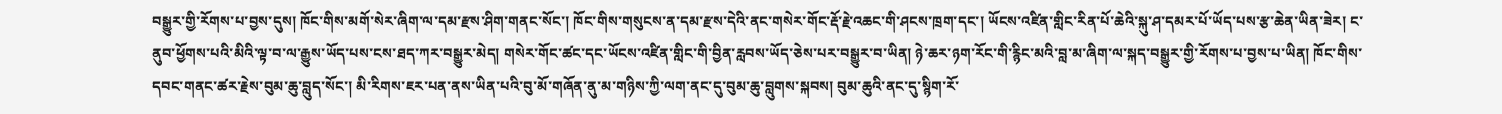བསྒྱུར་གྱི་རོགས་པ་བྱས་དུས། ཁོང་གིས་མགོ་སེར་ཞིག་ལ་དམ་རྫས་ཤིག་གནང་སོང་། ཁོང་གིས་གསུངས་ན་དམ་རྫས་དེའི་ནང་གསེར་གོང་རྡོ་རྗེ་འཆང་གི་ཤངས་ཁྲག་དང་། ཡོངས་འཛིན་གླིང་རིན་པོ་ཆེའི་སྐུ་ཤ་དམར་པོ་ཡོད་པས་རྩ་ཆེན་ཡིན་ཟེར། ང་ནུབ་ཕྱོགས་པའི་མིའི་ལྟ་བ་ལ་རྒྱུས་ཡོད་པས་ངས་ཐད་ཀར་བསྒྱུར་མེད། གསེར་གོང་ཚང་དང་ཡོངས་འཛིན་གླིང་གི་བྱིན་རླབས་ཡོད་ཅེས་པར་བསྒྱུར་བ་ཡིན། ཉེ་ཆར་ཉག་རོང་གི་རྙིང་མའི་བླ་མ་ཞིག་ལ་སྐད་བསྒྱུར་གྱི་རོགས་པ་བྱས་པ་ཡིན། ཁོང་གིས་དབང་གནང་ཚར་རྗེས་བུམ་ཆུ་བླུད་སོང་། མི་རིགས་ཇར་པན་ནས་ཡིན་པའི་བུ་མོ་གཞོན་ནུ་མ་གཉིས་ཀྱི་ལག་ནང་དུ་བུམ་ཆུ་བླུགས་སྐབས། བུམ་ཆུའི་ནང་དུ་སྙིག་རོ་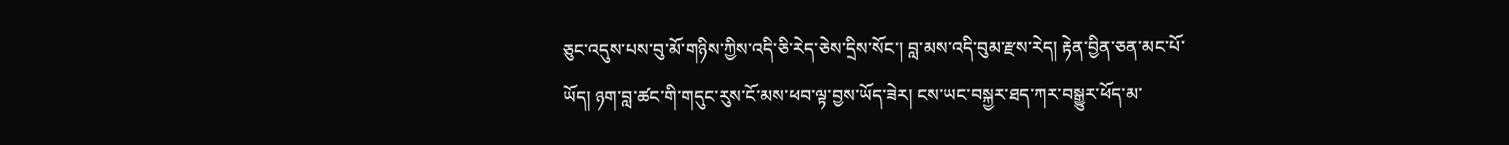ཅུང་འདུས་པས་བུ་མོ་གཉིས་ཀྱིས་འདི་ཅི་རེད་ཅེས་དྲིས་སོང་། བླ་མས་འདི་བུམ་རྫས་རེད། རྟེན་བྱིན་ཅན་མང་པོ་ཡོད། ཉག་བླ་ཚང་གི་གདུང་རུས་ངོ་མས་ཕབ་ལྟ་བྱས་ཡོད་ཟེར། ངས་ཡང་བསྐྱར་ཐད་ཀར་བསྒྱུར་ཕོད་མ་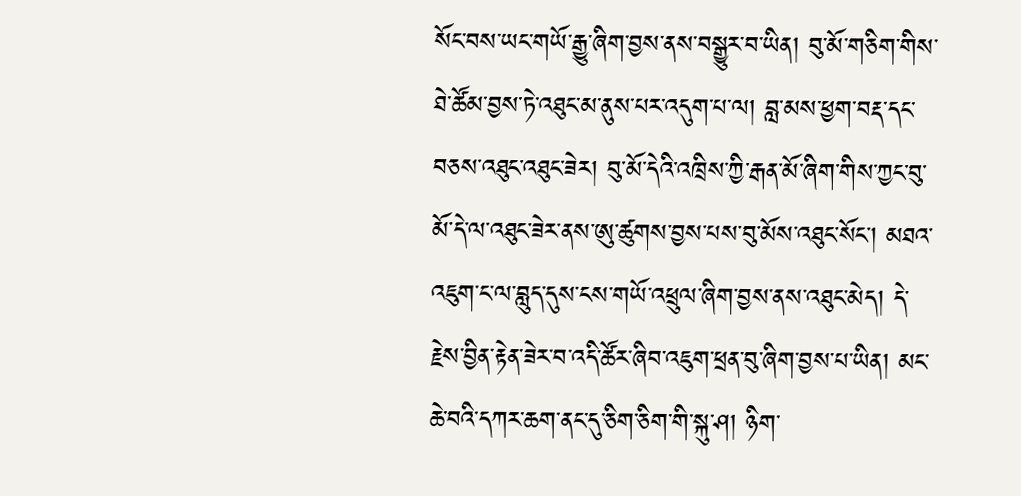སོང་བས་ཡང་གཡོ་རྒྱུ་ཞིག་བྱས་ནས་བསྒྱུར་བ་ཡིན། བུ་མོ་གཅིག་གིས་ཐེ་ཚོམ་བྱས་ཏེ་འཐུང་མ་ནུས་པར་འདུག་པ་ལ། བླ་མས་ཕྱག་བརྡ་དང་བཅས་འཐུང་འཐུང་ཟེར། བུ་མོ་དེའི་འཁྲིས་ཀྱི་རྒན་མོ་ཞིག་གིས་ཀྱང་བུ་མོ་དེ་ལ་འཐུང་ཟེར་ནས་ཨུ་ཚུགས་བྱས་པས་བུ་མོས་འཐུང་སོང་། མཐའ་འཇུག་ང་ལ་བླུད་དུས་ངས་གཡོ་འཕྲུལ་ཞིག་བྱས་ནས་འཐུང་མེད། དེ་རྗེས་བྱིན་རྟེན་ཟེར་བ་འདི་ཚོར་ཞིབ་འཇུག་ཕྲན་བུ་ཞིག་བྱས་པ་ཡིན། མང་ཆེ་བའི་དཀར་ཆག་ནང་དུ་ཅིག་ཅིག་གི་སྐུ་ཤ། ཉིག་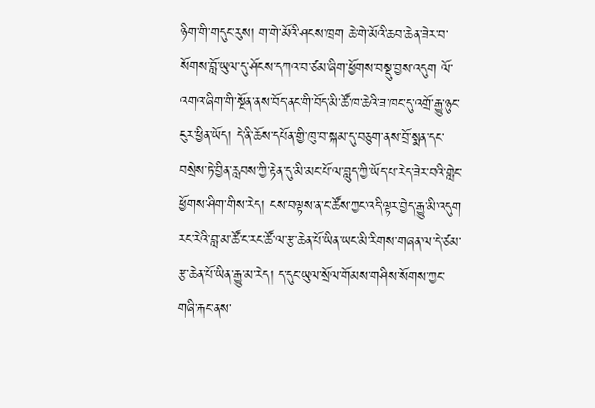ཉིག་གི་གདུང་རུས། ག་གེ་མོའི་ཤངས་ཁྲག ཆེ་གེ་མོའི་ཆབ་ཆེན་ཟེར་བ་སོགས་བློ་ཡུལ་དུ་ཤོངས་དཀའ་བ་ཙམ་ཞིག་ཕྱོགས་བསྡུ་བྱས་འདུག ལོ་འགའ་ཞིག་གི་སྔོན་ནས་བོད་ནང་གི་བོད་མི་ཚོ་ཁ་ཆེའི་ཟ་ཁང་དུ་འགྲོ་རྒྱུ་ཉུང་ངུར་ཕྱིན་ཡོད། དེ་ནི་ཆོས་དཔོན་གྱི་ཁུ་བ་སྐམ་དུ་བཅུག་ནས་བྲོ་སྨན་དང་བསྲེས་ཏེ་བྱིན་རླབས་ཀྱི་རྟེན་དུ་མི་མང་པོ་ལ་བླུད་ཀྱི་ཡོད་པ་རེད་ཟེར་བའི་གླེང་ཕྱོགས་ཤིག་གིས་རེད། ངས་བལྟས་ན་ང་ཚོས་ཀྱང་འདི་ལྟར་བྱེད་རྒྱུ་མི་འདུག རང་རེའི་བླ་མ་ཚོ་ང་རང་ཚོ་ལ་རྩ་ཆེན་པོ་ཡིན་ཡང་མི་རིགས་གཞན་ལ་དེ་ཙམ་རྩ་ཆེན་པོ་ཡིན་རྒྱུ་མ་རེད། ད་དུང་ཡུལ་སྲོལ་གོམས་གཤིས་སོགས་ཀྱང་གཞི་རྐང་ནས་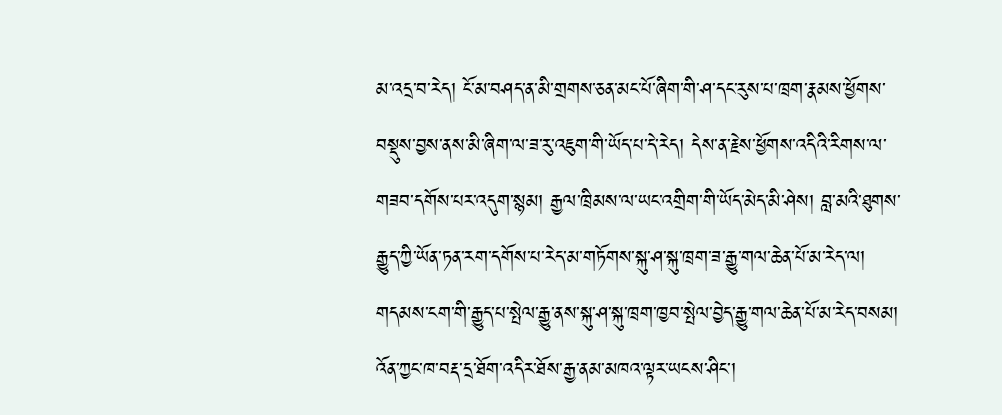མ་འདྲ་བ་རེད། ངོ་མ་བཤད་ན་མི་གྲགས་ཅན་མང་པོ་ཞིག་གི་ཤ་དང་རུས་པ་ཁྲག་རྣམས་ཕྱོགས་བསྡུས་བྱས་ནས་མི་ཞིག་ལ་ཟ་རུ་འཇུག་གི་ཡོད་པ་དེ་རེད། དེས་ན་རྗེས་ཕྱོགས་འདིའི་རིགས་ལ་གཟབ་དགོས་པར་འདུག་སྙམ། རྒྱལ་ཁྲིམས་ལ་ཡང་འགྲིག་གི་ཡོད་མེད་མི་ཤེས། བླ་མའི་ཐུགས་རྒྱུད་ཀྱི་ཡོན་ཏན་རག་དགོས་པ་རེད་མ་གཏོགས་སྐུ་ཤ་སྐུ་ཁྲག་ཟ་རྒྱུ་གལ་ཆེན་པོ་མ་རེད་ལ། གདམས་ངག་གི་རྒྱུད་པ་སྤེལ་རྒྱུ་ནས་སྐུ་ཤ་སྐུ་ཁྲག་ཁྱབ་སྤེལ་བྱེད་རྒྱུ་གལ་ཆེན་པོ་མ་རེད་བསམ། འོན་ཀྱང་ཁ་བརྡ་དྲ་ཐོག་འདིར་ཐོས་རྒྱ་ནམ་མཁའ་ལྟར་ཡངས་ཤིང་།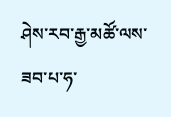ཤེས་རབ་རྒྱ་མཚོ་ལས་ཟབ་པ་ཧ་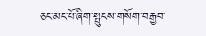ཅང་མང་པོ་ཞིག་སྤུངས་གསོག་བརྒྱབ་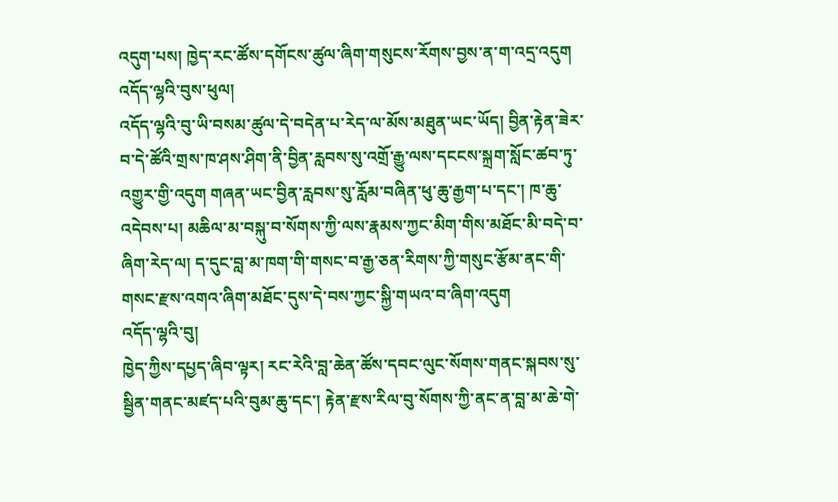འདུག་པས། ཁྱེད་རང་ཚོས་དགོངས་ཚུལ་ཞིག་གསུངས་རོགས་བྱས་ན་ག་འདྲ་འདུག འདོད་ལྷའི་བུས་ཕུལ།
འདོད་ལྷའི་བུ་ཡི་བསམ་ཚུལ་དེ་བདེན་པ་རེད་ལ་མོས་མཐུན་ཡང་ཡོད། བྱིན་རྟེན་ཟེར་བ་དེ་ཚོའི་གྲས་ཁ་ཤས་ཤིག་ནི་བྱིན་རླབས་སུ་འགྲོ་རྒྱུ་ལས་དངངས་སྐྲག་སློང་ཚབ་ཏུ་འགྱུར་གྱི་འདུག གཞན་ཡང་བྱིན་རླབས་སུ་རློམ་བཞིན་ཕུ་ཆུ་རྒྱག་པ་དང་། ཁ་ཆུ་འདེབས་པ། མཆིལ་མ་བསྐུ་བ་སོགས་ཀྱི་ལས་རྣམས་ཀྱང་མིག་གིས་མཐོང་མི་བདེ་བ་ཞིག་རེད་ལ། ད་དུང་བླ་མ་ཁག་གི་གསང་བ་རྒྱ་ཅན་རིགས་ཀྱི་གསུང་རྩོམ་ནང་གི་གསང་རྫས་འགའ་ཞིག་མཐོང་དུས་དེ་བས་ཀྱང་སྐྱི་གཡའ་བ་ཞིག་འདུག
འདོད་ལྷའི་བུ།
ཁྱེད་ཀྱིས་དཔྱད་ཞིབ་ལྟར། རང་རེའི་བླ་ཆེན་ཚོས་དབང་ལུང་སོགས་གནང་སྐབས་སུ་སྦྱིན་གནང་མཛད་པའི་བུམ་ཆུ་དང་། རྟེན་རྫས་རིལ་བུ་སོགས་ཀྱི་ནང་ན་བླ་མ་ཆེ་གེ་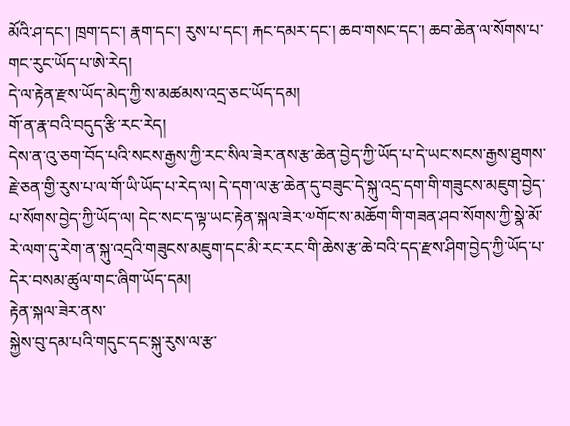མོའི་ཤ་དང་། ཁྲག་དང་། རྣག་དང་། རུས་པ་དང་། རྐང་དམར་དང་། ཆབ་གསང་དང་། ཆབ་ཆེན་ལ་སོགས་པ་གང་རུང་ཡོད་པ་ཨེ་རེད།
དེ་ལ་རྟེན་རྫས་ཡོད་མེད་ཀྱི་ས་མཚམས་འདྲ་ཅང་ཡོད་དམ།
གོ་ན་རྣ་བའི་བདུད་རྩི་རང་རེད།
དེས་ན་འུ་ཅག་བོད་པའི་སངས་རྒྱས་ཀྱི་རང་སིལ་ཟེར་ནས་རྩ་ཆེན་བྱེད་ཀྱི་ཡོད་པ་དེ་ཡང་སངས་རྒྱས་ཐུགས་རྗེ་ཅན་གྱི་རུས་པ་ལ་གོ་ཡི་ཡོད་པ་རེད་ལ། དེ་དག་ལ་རྩ་ཆེན་དུ་བཟུང་དེ་སྐུ་འདྲ་དག་གི་གཟུངས་མཇུག་བྱེད་པ་སོགས་བྱེད་ཀྱི་ཡོད་ལ། དེང་སང་ད་ལྟ་ཡང་རྟེན་སྐལ་ཟེར་༧གོང་ས་མཆོག་གི་གཟན་ཤབ་སོགས་ཀྱི་སྣེ་མོ་རེ་ལག་དུ་རེག་ན་སྐུ་འདྲའི་གཟུངས་མཇུག་དང་མི་རང་རང་གི་ཆེས་རྩ་ཆེ་བའི་དད་རྫས་ཤིག་བྱེད་ཀྱི་ཡོད་པ་དེར་བསམ་ཚུལ་གང་ཞིག་ཡོད་དམ།
རྟེན་སྐལ་ཟེར་ནས་
སྐྱེས་བུ་དམ་པའི་གདུང་དང་སྐུ་རུས་ལ་རྩ་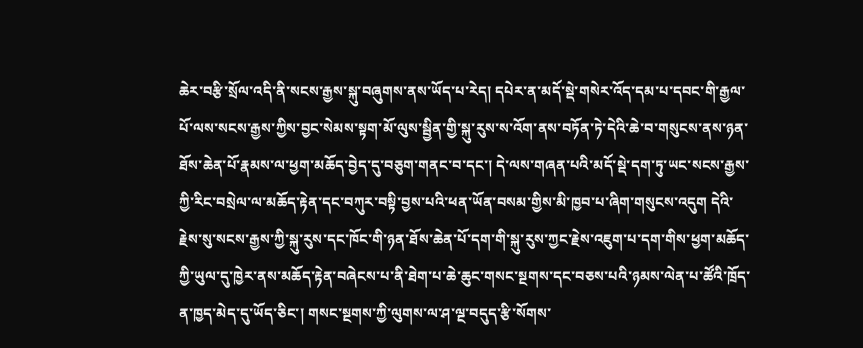ཆེར་བརྩི་སྲོལ་འདི་ནི་སངས་རྒྱས་སྐུ་བཞུགས་ནས་ཡོད་པ་རེད། དཔེར་ན་མདོ་སྡེ་གསེར་འོད་དམ་པ་དབང་གི་རྒྱལ་པོ་ལས་སངས་རྒྱས་ཀྱིས་བྱང་སེམས་སྟག་མོ་ལུས་སྦྱིན་གྱི་སྐུ་རུས་ས་འོག་ནས་བཏོན་ཏེ་དེའི་ཆེ་བ་གསུངས་ནས་ཉན་ཐོས་ཆེན་པོ་རྣམས་ལ་ཕྱག་མཆོད་བྱེད་དུ་བཅུག་གནང་བ་དང་། དེ་ལས་གཞན་པའི་མདོ་སྡེ་དག་ཏུ་ཡང་སངས་རྒྱས་ཀྱི་རིང་བསྲེལ་ལ་མཆོད་རྟེན་དང་བཀུར་བསྟི་བྱས་པའི་ཕན་ཡོན་བསམ་གྱིས་མི་ཁྱབ་པ་ཞིག་གསུངས་འདུག དེའི་རྗེས་སུ་སངས་རྒྱས་ཀྱི་སྐུ་རུས་དང་ཁོང་གི་ཉན་ཐོས་ཆེན་པོ་དག་གི་སྐུ་རུས་ཀྱང་རྗེས་འཇུག་པ་དག་གིས་ཕྱག་མཆོད་ཀྱི་ཡུལ་དུ་ཁྱེར་ནས་མཆོད་རྟེན་བཞེངས་པ་ནི་ཐེག་པ་ཆེ་ཆུང་གསང་སྔགས་དང་བཅས་པའི་ཉམས་ལེན་པ་ཚོའི་ཁྲོད་ན་ཁྱད་མེད་དུ་ཡོད་ཅིང་། གསང་སྔགས་ཀྱི་ལུགས་ལ་ཤ་ལྔ་བདུད་རྩི་སོགས་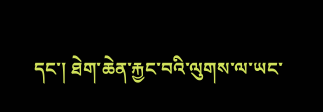དང་། ཐེག་ཆེན་རྐྱང་བའི་ལུགས་ལ་ཡང་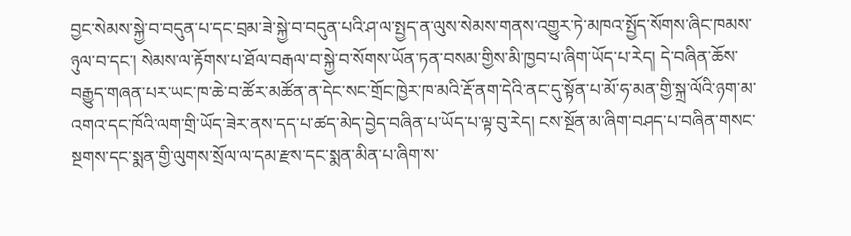བྱང་སེམས་སྐྱེ་བ་བདུན་པ་དང་བྲམ་ཟེ་སྐྱེ་བ་བདུན་པའི་ཤ་ལ་སྤྱད་ན་ལུས་སེམས་གནས་འགྱུར་ཏེ་མཁའ་སྤྱོད་སོགས་ཞིང་ཁམས་ཉུལ་བ་དང་། སེམས་ལ་རྟོགས་པ་ཐོལ་བརྒལ་བ་སྐྱེ་བ་སོགས་ཡོན་ཏན་བསམ་གྱིས་མི་ཁྱབ་པ་ཞིག་ཡོད་པ་རེད། དེ་བཞིན་ཆོས་བརྒྱུད་གཞན་པར་ཡང་ཁ་ཆེ་བ་ཚོར་མཚོན་ན་དེང་སང་གྲོང་ཁྱེར་ཁ་མའི་རྡོ་ནག་དེའི་ནང་དུ་སྟོན་པ་མོ་ཧ་མན་གྱི་སྐྲ་ལོའི་ཉག་མ་འགའ་དང་ཁོའི་ལག་གྲི་ཡོད་ཟེར་ནས་དད་པ་ཚད་མེད་བྱེད་བཞིན་པ་ཡོད་པ་ལྟ་བུ་རེད། ངས་སྔོན་མ་ཞིག་བཤད་པ་བཞིན་གསང་སྔགས་དང་སྨན་གྱི་ལུགས་སྲོལ་ལ་དམ་རྫས་དང་སྨན་མིན་པ་ཞིག་ས་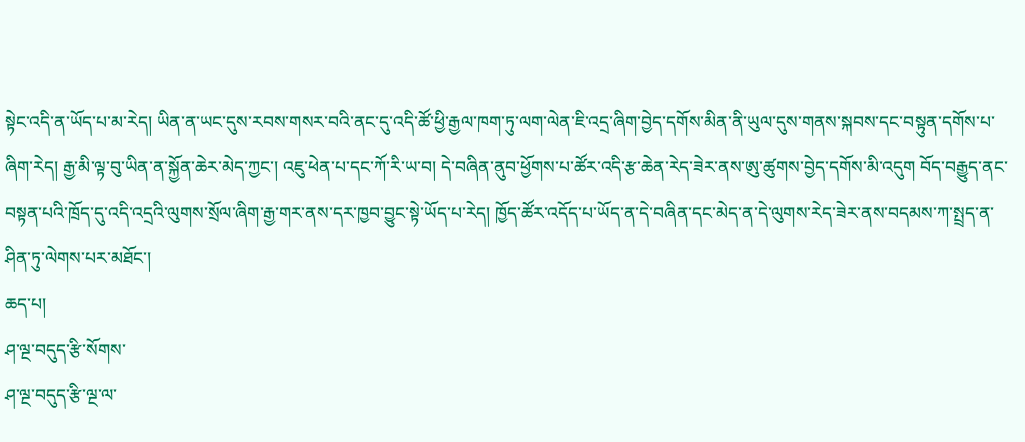སྟེང་འདི་ན་ཡོད་པ་མ་རེད། ཡིན་ན་ཡང་དུས་རབས་གསར་བའི་ནང་དུ་འདི་ཚོ་ཕྱི་རྒྱལ་ཁག་ཏུ་ལག་ལེན་ཇི་འདྲ་ཞིག་བྱེད་དགོས་མིན་ནི་ཡུལ་དུས་གནས་སྐབས་དང་བསྟུན་དགོས་པ་ཞིག་རེད། རྒྱ་མི་ལྟ་བུ་ཡིན་ན་སྐྱོན་ཆེར་མེད་ཀྱང་། འཇུ་ཕེན་པ་དང་ཀོ་རི་ཡ་བ། དེ་བཞིན་ནུབ་ཕྱོགས་པ་ཚོར་འདི་རྩ་ཆེན་རེད་ཟེར་ནས་ཨུ་ཚུགས་བྱེད་དགོས་མི་འདུག བོད་བརྒྱུད་ནང་བསྟན་པའི་ཁྲོད་དུ་འདི་འདྲའི་ལུགས་སྲོལ་ཞིག་རྒྱ་གར་ནས་དར་ཁྱབ་བྱུང་སྟེ་ཡོད་པ་རེད། ཁྱོད་ཚོར་འདོད་པ་ཡོད་ན་དེ་བཞིན་དང་མེད་ན་དེ་ལུགས་རེད་ཟེར་ནས་བདམས་ཀ་སྤྲད་ན་ཤིན་ཏུ་ལེགས་པར་མཐོང་།
ཆད་པ།
ཤ་ལྔ་བདུད་རྩི་སོགས་
ཤ་ལྔ་བདུད་རྩི་ལྔ་ལ་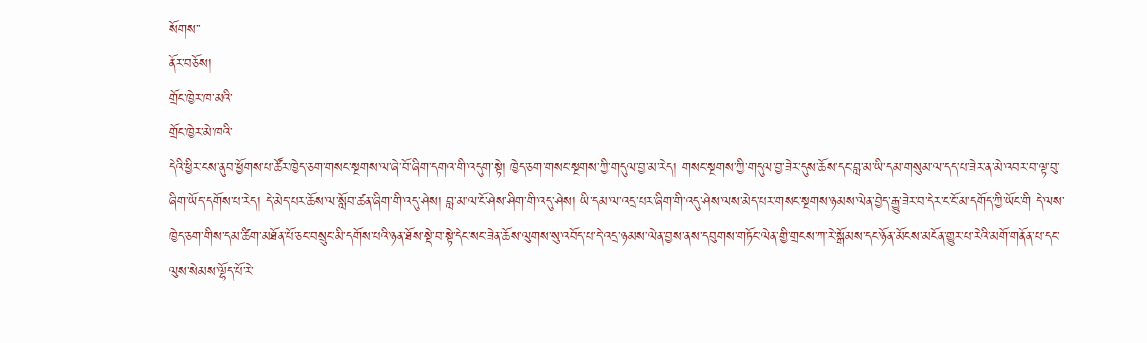སོགས་་
ནོར་བཅོས།
གྲོང་ཁྱེར་ཁ་མའི་
གྲོང་ཁྱེར་མེ་ཁའི་
དེའི་ཕྱིར་ངས་ནུབ་ཕྱོགས་པ་ཚོར་ཁྱེད་ཅག་གསང་སྔགས་ལ་ཞེ་བོ་ཞིག་དགའ་གི་འདུག་སྟེ། ཁྱེད་ཅག་གསང་སྔགས་ཀྱི་གདུལ་བྱ་མ་རེད། གསང་སྔགས་ཀྱི་གདུལ་བྱ་ཟེར་དུས་ཆོས་དང་བླ་མ་ཡི་དམ་གསུམ་ལ་དད་པ་ཟེར་ན་མེ་འབར་བ་ལྟ་བུ་ཞིག་ཡོད་དགོས་པ་རེད། དེ་མེད་པར་ཆོས་ལ་སློབ་ཚན་ཞིག་གི་འདུ་ཤེས། བླ་མ་ལ་ངོ་ཤེས་ཤིག་གི་འདུ་ཤེས། ཡི་དམ་ལ་འདྲ་པར་ཞིག་གི་འདུ་ཤེས་ལས་མེད་པར་གསང་སྔགས་ཉམས་ལེན་བྱེད་རྒྱུ་ཟེར་བ་དེར་ང་ངོ་མ་དགོད་ཀྱི་ཡོང་གི དེ་ལས་ཁྱེད་ཅག་གིས་དམ་ཚིག་མཐོན་པོ་ཅང་བསྲུང་མི་དགོས་པའི་ཉན་ཐོས་སྡེ་བ་སྟེ་དེང་སང་ཟེན་ཆོས་ལུགས་སུ་འབོད་པ་དེ་འདྲ་ཉམས་ལེན་བྱས་ནས་དབུགས་གཏོང་ལེན་གྱི་གྲངས་ཀ་རེ་སྒོམས་དང་ཉོན་མོངས་མངོན་གྱུར་པ་རེའི་མགོ་གནོན་པ་དང་ལུས་སེམས་ལྷོད་པོ་རེ་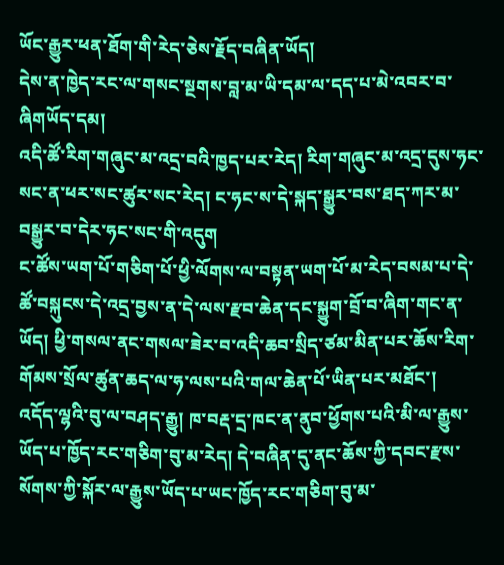ཡོང་རྒྱུར་ཕན་ཐོག་གི་རེད་ཅེས་རྗོད་བཞིན་ཡོད།
དེས་ན་ཁྱེད་རང་ལ་གསང་སྔགས་བླ་མ་ཡི་དམ་ལ་དད་པ་མེ་འབར་བ་ཞིགཡོད་དམ།
འདི་ཚོ་རིག་གཞུང་མ་འདྲ་བའི་ཁྱད་པར་རེད། རིག་གཞུང་མ་འདྲ་དུས་ཧང་སང་ན་ཕར་སང་ཚུར་སང་རེད། ང་ཧང་ས་དེ་སྐད་སྒྱུར་བས་ཐད་ཀར་མ་བསྒྱུར་བ་དེར་ཧང་སང་གི་འདུག
ང་ཚོས་ཡག་པོ་གཅིག་པོ་ཕྱི་ལོགས་ལ་བསྟན་ཡག་པོ་མ་རེད་བསམ་པ་དེ་ཚོ་བསྐུངས་དེ་འདྲ་བྱས་ན་དེ་ལས་རྫབ་ཆེན་དང་སྐྱུག་བྲོ་བ་ཞིག་གང་ན་ཡོད། ཕྱི་གསལ་ནང་གསལ་ཟེར་བ་འདི་ཆབ་སྲིད་ཙམ་མིན་པར་ཆོས་རིག་གོམས་སྲོལ་ཚུན་ཆད་ལ་ཧ་ལས་པའི་གལ་ཆེན་པོ་ཡིན་པར་མཐོང་།
འདོད་ལྷའི་བུ་ལ་བཤད་རྒྱུ། ཁ་བརྡ་དྲ་ཁང་ན་ནུབ་ཕྱོགས་པའི་མི་ལ་རྒྱུས་ཡོད་པ་ཁྱོད་རང་གཅིག་བུ་མ་རེད། དེ་བཞིན་དུ་ནང་ཆོས་ཀྱི་དབང་རྫས་སོགས་ཀྱི་སྐོར་ལ་རྒྱུས་ཡོད་པ་ཡང་ཁྱོད་རང་གཅིག་བུ་མ་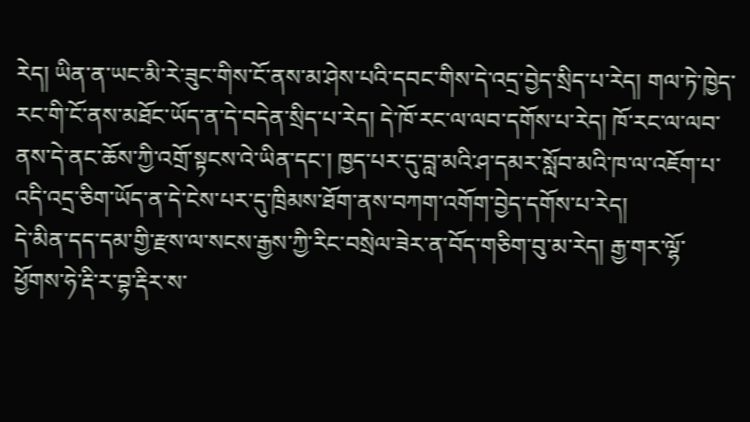རེད། ཡིན་ན་ཡང་མི་རེ་ཟུང་གིས་ངོ་ནས་མ་ཤེས་པའི་དབང་གིས་དེ་འདྲ་བྱེད་སྲིད་པ་རེད། གལ་ཏེ་ཁྱེད་རང་གི་ངོ་ནས་མཐོང་ཡོད་ན་དེ་བདེན་སྲིད་པ་རེད། དེ་ཁོ་རང་ལ་ལབ་དགོས་པ་རེད། ཁོ་རང་ལ་ལབ་ནས་དེ་ནང་ཆོས་ཀྱི་འགྲོ་སྟངས་འེ་ཡིན་དང་། ཁྱད་པར་དུ་བླ་མའི་ཤ་དམར་སློབ་མའི་ཁ་ལ་འཇོག་པ་འདི་འདྲ་ཅིག་ཡོད་ན་དེ་ངེས་པར་དུ་ཁྲིམས་ཐོག་ནས་བཀག་འགོག་བྱེད་དགོས་པ་རེད།
དེ་མིན་དད་དམ་གྱི་རྫས་ལ་སངས་རྒྱས་ཀྱི་རིང་བསྲེལ་ཟེར་ན་བོད་གཅིག་བུ་མ་རེད། རྒྱ་གར་ལྷོ་ཕྱོགས་ཧེ་རྡི་ར་བྷ་རྡིར་ས་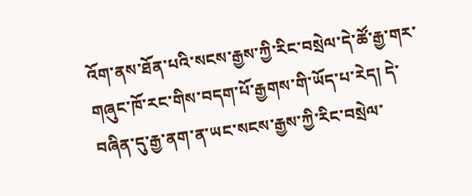འོག་ནས་ཐོན་པའི་སངས་རྒྱས་ཀྱི་རིང་བསྲེལ་དེ་ཚོ་རྒྱ་གར་གཞུང་ཁོ་རང་གིས་བདག་པོ་རྒྱགས་གི་ཡོད་པ་རེད། དེ་བཞིན་དུ་རྒྱ་ནག་ན་ཡང་སངས་རྒྱས་ཀྱི་རིང་བསྲེལ་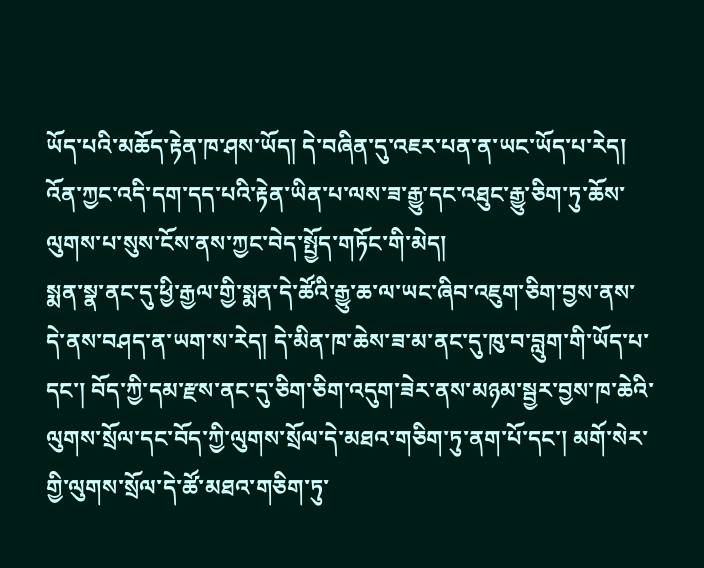ཡོད་པའི་མཆོད་རྟེན་ཁ་ཤས་ཡོད། དེ་བཞིན་དུ་འཇར་པན་ན་ཡང་ཡོད་པ་རེད། འོན་ཀྱང་འདི་དག་དད་པའི་རྟེན་ཡིན་པ་ལས་ཟ་རྒྱུ་དང་འཐུང་རྒྱུ་ཅིག་ཏུ་ཆོས་ལུགས་པ་སུས་ངོས་ནས་ཀྱང་བེད་སྤྱོད་གཏོང་གི་མེད།
སྨན་སྣ་ནང་དུ་ཕྱི་རྒྱལ་གྱི་སྨན་དེ་ཚོའི་རྒྱུ་ཆ་ལ་ཡང་ཞིབ་འཇུག་ཅིག་བྱས་ནས་དེ་ནས་བཤད་ན་ཡག་ས་རེད། དེ་མིན་ཁ་ཆེས་ཟ་མ་ནང་དུ་ཁུ་བ་བླུག་གི་ཡོད་པ་དང་། བོད་ཀྱི་དམ་རྫས་ནང་དུ་ཅིག་ཅིག་འདུག་ཟེར་ནས་མཉམ་སྦྱར་བྱས་ཁ་ཆེའི་ལུགས་སྲོལ་དང་བོད་ཀྱི་ལུགས་སྲོལ་དེ་མཐའ་གཅིག་ཏུ་ནག་པོ་དང་། མགོ་སེར་གྱི་ལུགས་སྲོལ་དེ་ཚོ་མཐའ་གཅིག་ཏུ་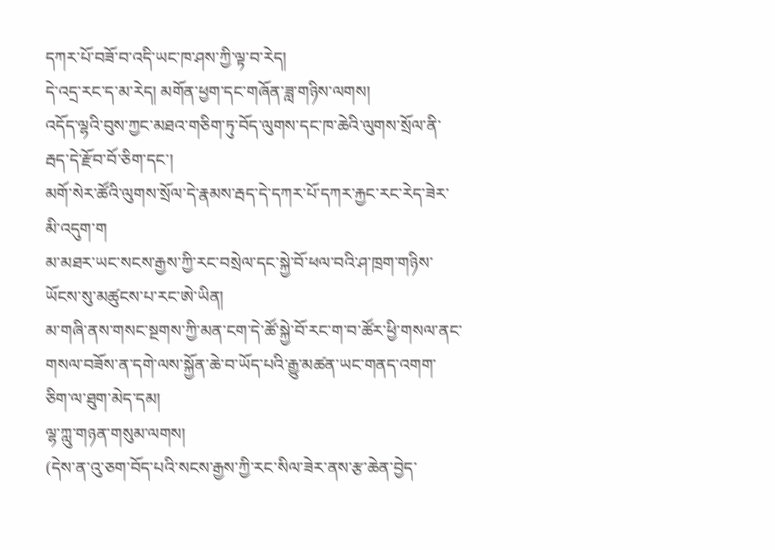དཀར་པོ་བཟོ་བ་འདི་ཡང་ཁ་ཤས་ཀྱི་ལྟ་བ་རེད།
དེ་འདྲ་རང་ད་མ་རེད། མགོན་ཕྱག་དང་གཞོན་ཟླ་གཉིས་ལགས།
འདོད་ལྷའི་བུས་ཀྱང་མཐའ་གཅིག་ཏུ་བོད་ལུགས་དང་ཁ་ཆེའི་ལུགས་སྲོལ་ནི་རྦད་དེ་རྫོབ་བོ་ཅིག་དང་།
མགོ་སེར་ཚོའི་ལུགས་སྲོལ་དེ་རྣམས་རྦད་དེ་དཀར་པོ་དཀར་རྐྱང་རང་རེད་ཟེར་མི་འདུག་ག
མ་མཐར་ཡང་སངས་རྒྱས་ཀྱི་རང་བསྲེལ་དང་སྐྱེ་བོ་ཕལ་བའི་ཤ་ཁྲག་གཉིས་ཡོངས་སུ་མཚུངས་པ་རང་ཨེ་ཡིན།
མ་གཞི་ནས་གསང་སྔགས་ཀྱི་མན་ངག་དེ་ཚོ་སྐྱེ་བོ་རང་ག་བ་ཚོར་ཕྱི་གསལ་ནང་གསལ་བཟོས་ན་དགེ་ལས་སྐྱོན་ཆེ་བ་ཡོད་པའི་རྒྱུ་མཚན་ཡང་གནད་འགག་ཅིག་ལ་ཐུག་མེད་དམ།
ལྷ་ཀླུ་གཉན་གསུམ་ལགས།
(དེས་ན་འུ་ཅག་བོད་པའི་སངས་རྒྱས་ཀྱི་རང་སིལ་ཟེར་ནས་རྩ་ཆེན་བྱེད་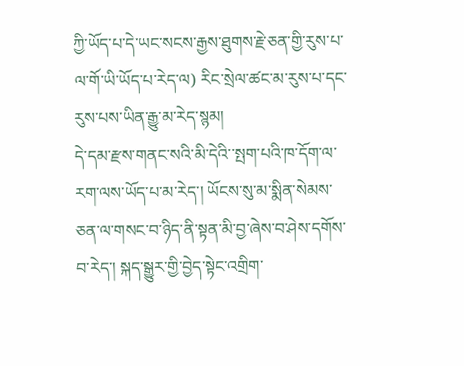ཀྱི་ཡོད་པ་དེ་ཡང་སངས་རྒྱས་ཐུགས་རྗེ་ཅན་གྱི་རུས་པ་ལ་གོ་ཡི་ཡོད་པ་རེད་ལ) རིང་སྲེལ་ཚང་མ་རུས་པ་དང་རུས་པས་ཡིན་རྒྱུ་མ་རེད་སྙམ།
དེ་དམ་རྫས་གནང་སའི་མི་དེའི་་སྤག་པའི་ཁ་དོག་ལ་རག་ལས་ཡོད་པ་མ་རེད་། ཡོངས་སུ་མ་སྨིན་སེམས་ཅན་ལ་གསང་བ་ཉིད་ནི་སྟན་མི་བྱ་ཞེས་བ་ཤེས་དགོས་བ་རེད་། སྐད་སྒྱུར་གྱི་བྱེད་སྟེང་འགྲིག་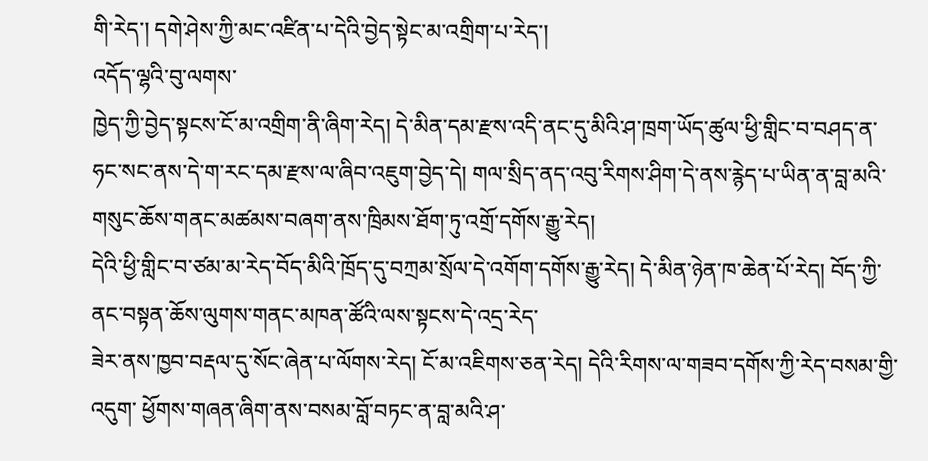གི་རེད་། དགེ་ཤེས་ཀྱི་མང་འཛིན་པ་དེའི་བྱེད་སྟེང་མ་འགྲིག་པ་རེད་།
འདོད་ལྷའི་བུ་ལགས་
ཁྱེད་ཀྱི་བྱེད་སྟངས་ངོ་མ་འགྲིག་ནི་ཞིག་རེད། དེ་མིན་དམ་རྫས་འདི་ནང་དུ་མིའི་ཤ་ཁྲག་ཡོད་ཚུལ་ཕྱི་གླིང་བ་བཤད་ན་ཧང་སང་ནས་དེ་ག་རང་དམ་རྫས་ལ་ཞིབ་འཇུག་བྱེད་དེ། གལ་སྲིད་ནད་འབུ་རིགས་ཤིག་དེ་ནས་རྙེད་པ་ཡིན་ན་བླ་མའི་གསུང་ཆོས་གནང་མཚམས་བཞག་ནས་ཁྲིམས་ཐོག་ཏུ་འགྲོ་དགོས་རྒྱུ་རེད།
དེའི་ཕྱི་གླིང་བ་ཙམ་མ་རེད་བོད་མིའི་ཁྲོད་དུ་བཀྲམ་སྲོལ་དེ་འགོག་དགོས་རྒྱུ་རེད། དེ་མིན་ཉེན་ཁ་ཆེན་པོ་རེད། བོད་ཀྱི་ནང་བསྟན་ཆོས་ལུགས་གནང་མཁན་ཚོའི་ལས་སྟངས་དེ་འདྲ་རེད་
ཟེར་ནས་ཁྱབ་བརྡལ་དུ་སོང་ཞེན་པ་ལོགས་རེད། ངོ་མ་འཇིགས་ཅན་རེད། དེའི་རིགས་ལ་གཟབ་དགོས་ཀྱི་རེད་བསམ་གྱི་འདུག་ ཕྱོགས་གཞན་ཞིག་ནས་བསམ་བློ་བཏང་ན་བླ་མའི་ཤ་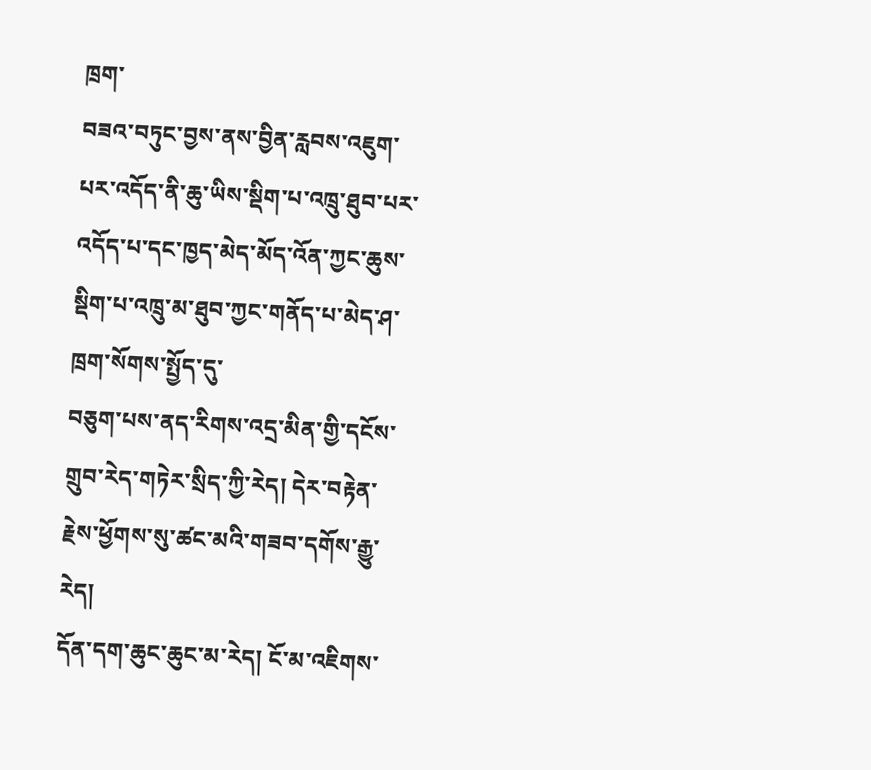ཁྲག་
བཟའ་བཏུང་བྱས་ནས་བྱིན་རླབས་འཇུག་པར་འདོད་ནི་ཆུ་ཡིས་སྡིག་པ་འཁྲུ་ཐུབ་པར་འདོད་པ་དང་ཁྱད་མེད་མོད་འོན་ཀྱང་ཆུས་སྡིག་པ་འཁྲུ་མ་ཐུབ་ཀྱང་གནོད་པ་མེད་ཤ་ཁྲག་སོགས་སྤྱོད་དུ་
བཅུག་པས་ནད་རིགས་འདྲ་མིན་གྱི་དངོས་གྲུབ་རེད་གཏེར་སྲིད་ཀྱི་རེད། དེར་བརྟེན་རྗེས་ཕྱོགས་སུ་ཚང་མའི་གཟབ་དགོས་རྒྱུ་རེད།
དོན་དག་ཆུང་ཆུང་མ་རེད། ངོ་མ་འཇིགས་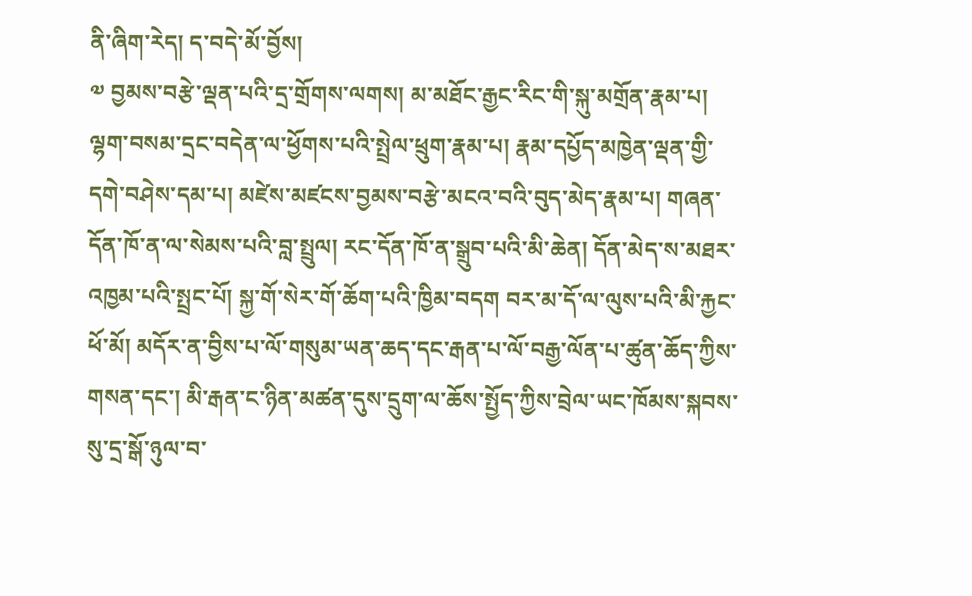ནི་ཞིག་རེད། ད་བདེ་མོ་བྱོས།
༧ བྱམས་བརྩེ་ལྡན་པའི་དྲ་གྲོགས་ལགས། མ་མཐོང་རྒྱང་རིང་གི་སྐུ་མགྲོན་རྣམ་པ། ལྷག་བསམ་དྲང་བདེན་ལ་ཕྱོགས་པའི་སྤྲེལ་ཕྲུག་རྣམ་པ། རྣམ་དཔྱོད་མཁྱེན་ལྡན་གྱི་དགེ་བཤེས་དམ་པ། མཛེས་མཛངས་བྱམས་བརྩེ་མངའ་བའི་བུད་མེད་རྣམ་པ། གཞན་དོན་ཁོ་ན་ལ་སེམས་པའི་བླ་སྤྲུལ། རང་དོན་ཁོ་ན་སྒྲུབ་པའི་མི་ཆེན། དོན་མེད་ས་མཐར་འཁྱམ་པའི་སྤྲང་པོ། སྐྱ་གོ་སེར་གོ་ཆོག་པའི་ཁྱིམ་བདག བར་མ་དོ་ལ་ལུས་པའི་མི་རྐྱང་ཕོ་མོ། མདོར་ན་བྱིས་པ་ལོ་གསུམ་ཡན་ཆད་དང་རྒན་པ་ལོ་བརྒྱ་ལོན་པ་ཚུན་ཆོད་ཀྱིས་གསན་དང་། མི་རྒན་ང་ཉིན་མཚན་དུས་དྲུག་ལ་ཆོས་སྤྱོད་ཀྱིས་བྲེལ་ཡང་ཁོམས་སྐབས་སུ་དྲ་སྒོ་ཉུལ་བ་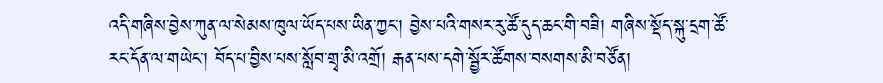འདི་གཞིས་བྱེས་ཀུན་ལ་སེམས་ཁུལ་ཡོད་པས་ཡིན་ཀྱང་། བྱེས་པའི་གསར་རུ་ཚོ་དུད་ཆང་གི་བཟི། གཞིས་སྡོད་སྐུ་དྲག་ཚོ་རང་དོན་ལ་གཡེང་། བོད་པ་བྱིས་པས་སློབ་གྲྭ་མི་འགྲོ། རྒན་པས་དགེ་སྦྱོར་ཚོགས་བསགས་མི་བཙོན།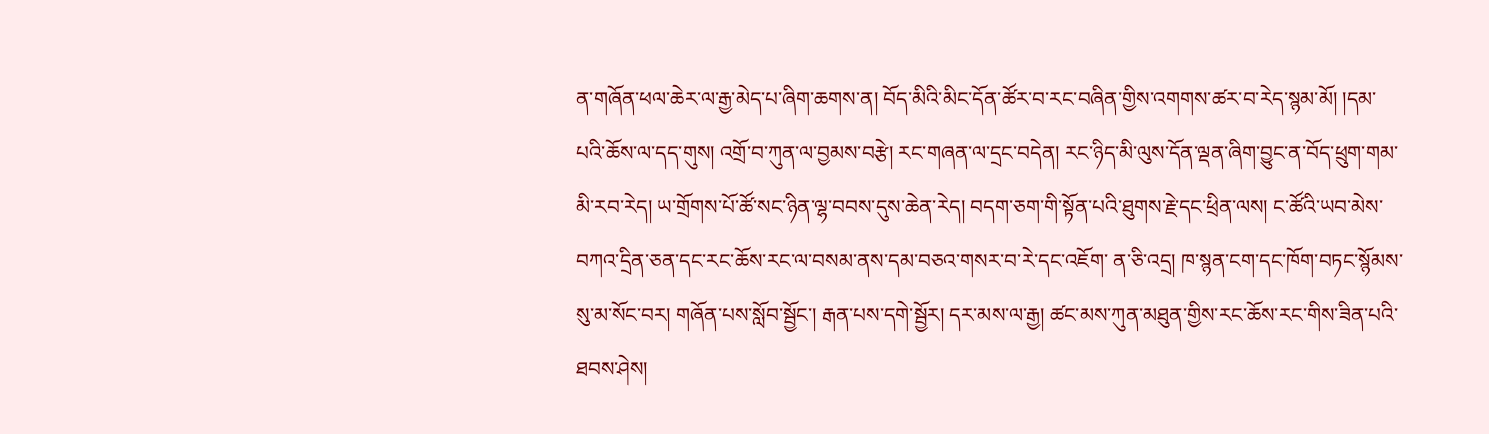ན་གཞོན་ཕལ་ཆེར་ལ་རྒྱ་མེད་པ་ཞིག་ཆགས་ན། བོད་མིའི་མིང་དོན་ཚོར་བ་རང་བཞིན་གྱིས་འགགས་ཚར་བ་རེད་སྙམ་མོ། །དམ་པའི་ཆོས་ལ་དད་གུས། འགྲོ་བ་ཀུན་ལ་བྱམས་བརྩེ། རང་གཞན་ལ་དྲང་བདེན། རང་ཉིད་མི་ལུས་དོན་ལྡན་ཞིག་བྱུང་ན་བོད་ཕྲུག་གམ་མི་རབ་རེད། ཡ་གྲོགས་པོ་ཚོ་སང་ཉིན་ལྷ་བབས་དུས་ཆེན་རེད། བདག་ཅག་གི་སྟོན་པའི་ཐུགས་རྗེ་དང་ཕྲིན་ལས། ང་ཚོའི་ཡབ་མེས་བཀའ་དྲིན་ཅན་དང་རང་ཆོས་རང་ལ་བསམ་ནས་དམ་བཅའ་གསར་བ་རེ་དང་འཇོག་ ན་ཅི་འདྲ། ཁ་སྙན་ངག་དང་ཁོག་བཏང་སྙོམས་སུ་མ་སོང་བར། གཞོན་པས་སློབ་སྦྱོང་། རྒན་པས་དགེ་སྦྱོར། དར་མས་ལ་རྒྱ། ཚང་མས་ཀུན་མཐུན་གྱིས་རང་ཆོས་རང་གིས་ཟིན་པའི་ཐབས་ཤེས།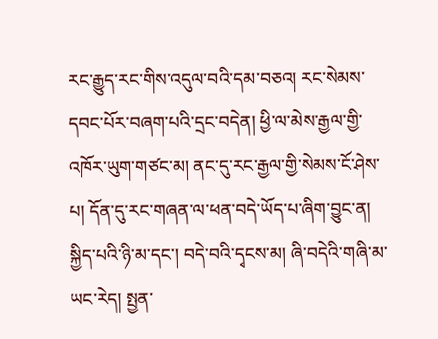རང་རྒྱུད་རང་གིས་འདུལ་བའི་དམ་བཅའ། རང་སེམས་དབང་པོར་བཞག་པའི་དྲང་བདེན། ཕྱི་ལ་མེས་རྒྱལ་གྱི་འཁོར་ཡུག་གཙང་མ། ནང་དུ་རང་རྒྱལ་གྱི་སེམས་ངོ་ཤེས་པ། དོན་དུ་རང་གཞན་ལ་ཕན་བདེ་ཡོད་པ་ཞིག་བྱུང་ན། སྐྱིད་པའི་ཉི་མ་དང་། བདེ་བའི་དྭངས་མ། ཞི་བདེའི་གཞི་མ་ཡང་རེད། སྤྱན་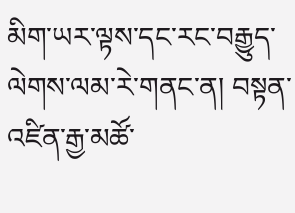མིག་ཡར་ལྟས་དང་རང་བརྒྱུད་ལེགས་ལམ་རེ་གནང་ན། བསྟན་འཛིན་རྒྱ་མཚོ་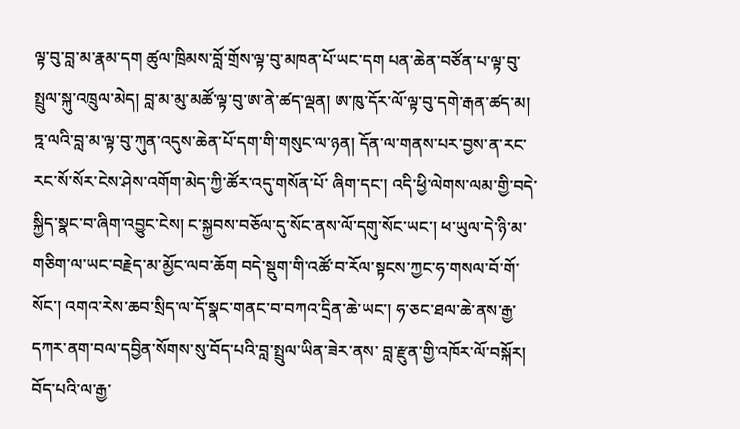ལྟ་བུ་བླ་མ་རྣམ་དག ཚུལ་ཁྲིམས་བློ་གྲོས་ལྟ་བུ་མཁན་པོ་ཡང་དག པན་ཆེན་བཙོན་པ་ལྟ་བུ་སྤྲུལ་སྐུ་འཁྲུལ་མེད། བླ་མ་མུ་མཚོ་ལྟ་བུ་ཨ་ནེ་ཚད་ལྡན། ཨ་ཁུ་དོར་ལོ་ལྟ་བུ་དགེ་རྒན་ཚད་མ། ཏྰ་ལའི་བླ་མ་ལྟ་བུ་ཀུན་འདུས་ཆེན་པོ་དག་གི་གསུང་ལ་ཉན། དོན་ལ་གནས་པར་བྱས་ན་རང་རང་སོ་སོར་ངེས་ཤེས་འགོག་མེད་ཀྱི་ཚོར་འདུ་གསོན་པོ་ ཞིག་དང་། འདི་ཕྱི་ལེགས་ལམ་གྱི་བདེ་སྐྱིད་སྣང་བ་ཞིག་འབྱུང་ངེས། ང་སྐྱབས་བཅོལ་དུ་སོང་ནས་ལོ་དགུ་སོང་ཡང་། ཕ་ཡུལ་དེ་ཉི་མ་གཅིག་ལ་ཡང་བརྗེད་མ་མྱོང་ལབ་ཆོག བདེ་སྡུག་གི་འཚོ་བ་རོལ་སྟངས་ཀྱང་ཧ་གསལ་བོ་གོ་སོང་། འགའ་རེས་ཆབ་སྲིད་ལ་དོ་སྣང་གནང་བ་བཀའ་དྲིན་ཆེ་ཡང་། ཧ་ཅང་ཐལ་ཆེ་ནས་རྒྱ་དཀར་ནག་བལ་དབྱིན་སོགས་སུ་བོད་པའི་བླ་སྤྲུལ་ཡིན་ཟེར་ནས་ བླ་རྫུན་གྱི་འཁོར་ལོ་བསྐོར། བོད་པའི་ལ་རྒྱ་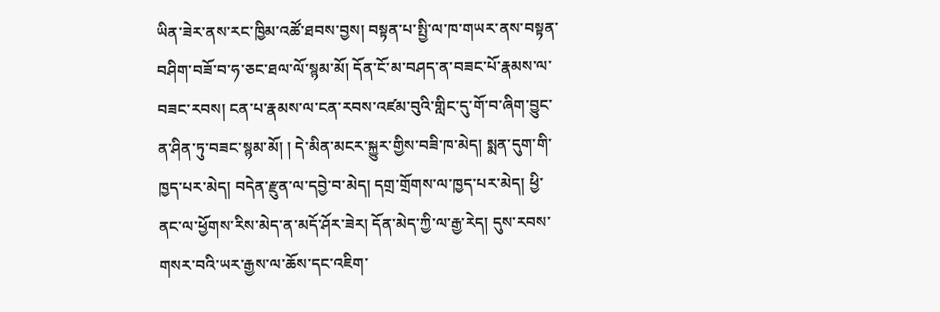ཡིན་ཟེར་ནས་རང་ཁྱིམ་འཚོ་ཐབས་བྱས། བསྟན་པ་སྤྱི་ལ་ཁ་གཡར་ནས་བསྟན་བཤིག་བཟོ་བ་ཧ་ཅང་ཐལ་ལོ་སྙམ་མོ། དོན་ངོ་མ་བཤད་ན་བཟང་པོ་རྣམས་ལ་བཟང་རབས། ངན་པ་རྣམས་ལ་ངན་རབས་འཛམ་བུའི་གླིང་དུ་གོ་བ་ཞིག་བྱུང་ན་ཤིན་ཏུ་བཟང་སྙམ་མོ། ། དེ་མིན་མངར་སྐྱུར་གྱིས་བཟི་ཁ་མེད། སྨན་དུག་གི་ཁྱད་པར་མེད། བདེན་རྫུན་ལ་དབྱེ་བ་མེད། དགྲ་གྲོགས་ལ་ཁྱད་པར་མེད། ཕྱི་ནང་ལ་ཕྱོགས་རིས་མེད་ན་མདོ་ཤོར་ཟེར། དོན་མེད་ཀྱི་ལ་རྒྱ་རེད། དུས་རབས་གསར་བའི་ཡར་རྒྱས་ལ་ཆོས་དང་འཇིག་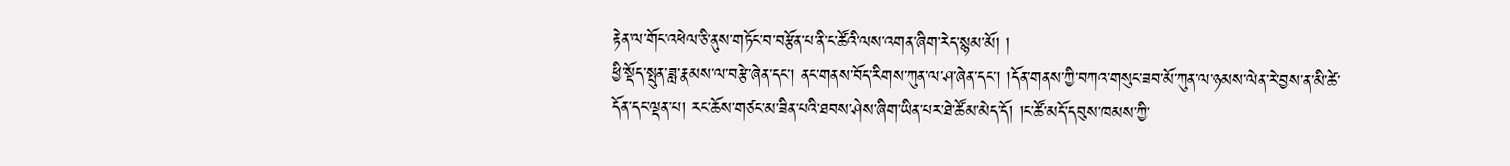རྟེན་ལ་གོང་འཕེལ་ཅི་ནུས་གཏོང་བ་བརྩོན་པ་ནི་ང་ཚོའི་ལས་འགན་ཞིག་རེད་སྙམ་མོ། །
ཕྱི་སྡོད་སྤུན་ཟླ་རྣམས་ལ་བརྩེ་ཞེན་དང་། ནང་གནས་བོད་རིགས་ཀུན་ལ་ཤ་ཞེན་དང་། །དོན་གནས་ཀྱི་བཀའ་གསུང་ཟབ་མོ་ཀུན་ལ་ཉམས་ལེན་རེ་བྱས་ན་མི་ཚེ་དོན་དང་ལྡན་པ། རང་ཆོས་གཙང་མ་ཟིན་པའི་ཐབས་ཤེས་ཞིག་ཡིན་པར་ཐེ་ཚོམ་མེད་དོ། །ང་ཚོ་མདོ་དབུས་ཁམས་ཀྱི་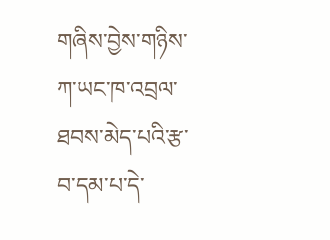གཞིས་བྱེས་གཉིས་ཀ་ཡང་ཁ་འབྲལ་ཐབས་མེད་པའི་རྩ་བ་དམ་པ་དེ་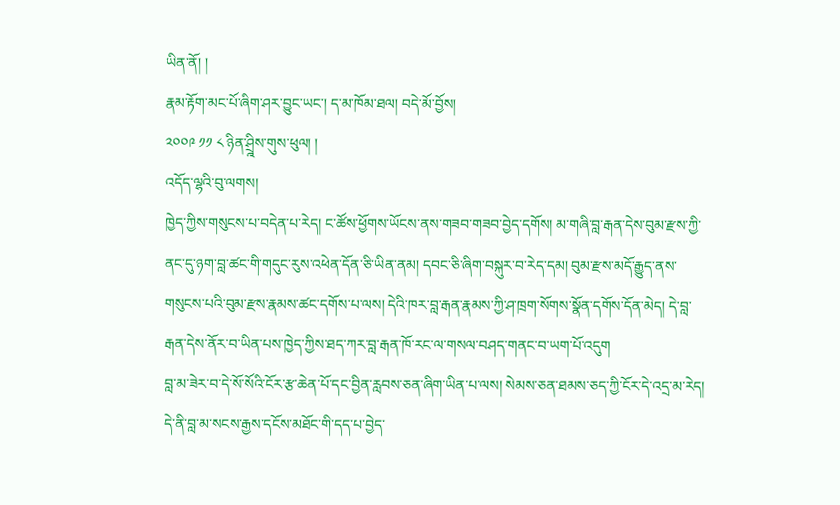ཡིན་ནོ། །
རྣམ་རྟོག་མང་པོ་ཞིག་ཤར་བྱུང་ཡང་། ད་མ་ཁོམ་ཐལ། བདེ་མོ་བྱོས།
༢༠༠༩ ༡༡ ༨ ཉིན་ཤྲྰིས་གུས་ཕུལ། །
འདོད་ལྷའི་བུ་ལགས།
ཁྱེད་ཀྱིས་གསུངས་པ་བདེན་པ་རེད། ང་ཚོས་ཕྱོགས་ཡོངས་ནས་གཟབ་གཟབ་བྱེད་དགོས། མ་གཞི་བླ་རྒན་དེས་བུམ་རྫས་ཀྱི་ནང་དུ་ཉག་བླ་ཚང་གི་གདུང་རུས་འཕེན་དོན་ཅི་ཡིན་ནམ། དབང་ཅི་ཞིག་བསྐུར་བ་རེད་དམ། བུམ་རྫས་མདོ་རྒྱུད་ནས་གསུངས་པའི་བུམ་རྫས་རྣམས་ཚང་དགོས་པ་ལས། དེའི་ཁར་བླ་རྒན་རྣམས་ཀྱི་ཤ་ཁྲག་སོགས་སྣོན་དགོས་དོན་མེད། དེ་བླ་རྒན་དེས་ནོར་བ་ཡིན་པས་ཁྱེད་ཀྱིས་ཐད་ཀར་བླ་རྒན་ཁོ་རང་ལ་གསལ་བཤད་གནང་བ་ཡག་པོ་འདུག
བླ་མ་ཟེར་བ་དེ་སོ་སོའི་ངོར་རྩ་ཆེན་པོ་དང་བྱིན་རླབས་ཅན་ཞིག་ཡིན་པ་ལས། སེམས་ཅན་ཐམས་ཅད་ཀྱི་ངོར་དེ་འདྲ་མ་རེད། དེ་ནི་བླ་མ་སངས་རྒྱས་དངོས་མཐོང་གི་དད་པ་བྱེད་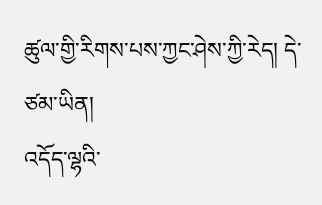ཚུལ་གྱི་རིགས་པས་ཀྱང་ཤེས་ཀྱི་རེད། དེ་ཙམ་ཡིན།
འདོད་ལྷའི་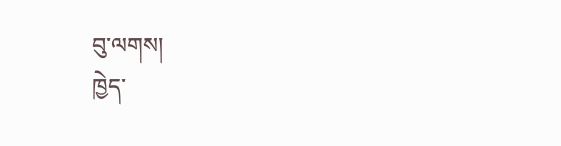བུ་ལགས།
ཁྱེད་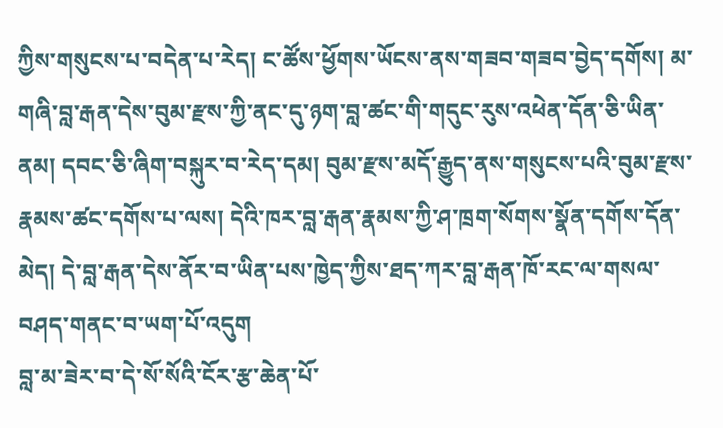ཀྱིས་གསུངས་པ་བདེན་པ་རེད། ང་ཚོས་ཕྱོགས་ཡོངས་ནས་གཟབ་གཟབ་བྱེད་དགོས། མ་གཞི་བླ་རྒན་དེས་བུམ་རྫས་ཀྱི་ནང་དུ་ཉག་བླ་ཚང་གི་གདུང་རུས་འཕེན་དོན་ཅི་ཡིན་ནམ། དབང་ཅི་ཞིག་བསྐུར་བ་རེད་དམ། བུམ་རྫས་མདོ་རྒྱུད་ནས་གསུངས་པའི་བུམ་རྫས་རྣམས་ཚང་དགོས་པ་ལས། དེའི་ཁར་བླ་རྒན་རྣམས་ཀྱི་ཤ་ཁྲག་སོགས་སྣོན་དགོས་དོན་མེད། དེ་བླ་རྒན་དེས་ནོར་བ་ཡིན་པས་ཁྱེད་ཀྱིས་ཐད་ཀར་བླ་རྒན་ཁོ་རང་ལ་གསལ་བཤད་གནང་བ་ཡག་པོ་འདུག
བླ་མ་ཟེར་བ་དེ་སོ་སོའི་ངོར་རྩ་ཆེན་པོ་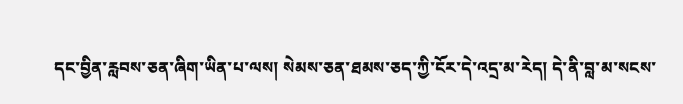དང་བྱིན་རླབས་ཅན་ཞིག་ཡིན་པ་ལས། སེམས་ཅན་ཐམས་ཅད་ཀྱི་ངོར་དེ་འདྲ་མ་རེད། དེ་ནི་བླ་མ་སངས་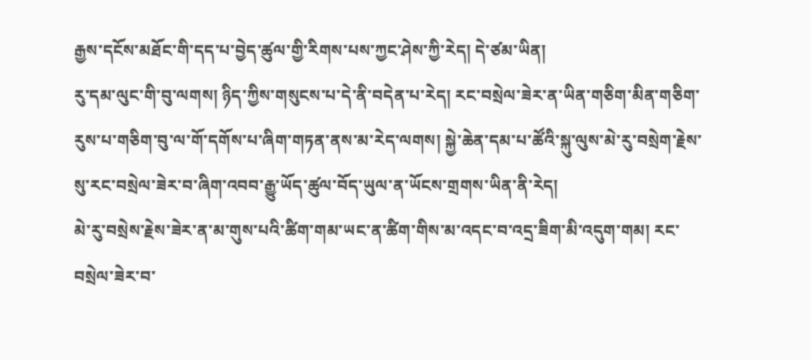རྒྱས་དངོས་མཐོང་གི་དད་པ་བྱེད་ཚུལ་གྱི་རིགས་པས་ཀྱང་ཤེས་ཀྱི་རེད། དེ་ཙམ་ཡིན།
རུ་དམ་ལུང་གི་བུ་ལགས། ཉིད་ཀྱིས་གསུངས་པ་དེ་ནི་བདེན་པ་རེད། རང་བསྲེལ་ཟེར་ན་ཡིན་གཅིག་མིན་གཅིག་རུས་པ་གཅིག་བུ་ལ་གོ་དགོས་པ་ཞིག་གཏན་ནས་མ་རེད་ལགས། སྐྱེ་ཆེན་དམ་པ་ཚོའི་སྐུ་ལུས་མེ་རུ་བསྲེག་རྗེས་སུ་རང་བསྲེལ་ཟེར་བ་ཞིག་འབབ་རྒྱུ་ཡོད་ཚུལ་བོད་ཡུལ་ན་ཡོངས་གྲགས་ཡིན་ནི་རེད།
མེ་རུ་བསྲེས་རྗེས་ཟེར་ན་མ་གུས་པའི་ཚིག་གམ་ཡང་ན་ཚིག་གིས་མ་འདང་བ་འདྲ་ཟིག་མི་འདུག་གམ། རང་བསྲེལ་ཟེར་བ་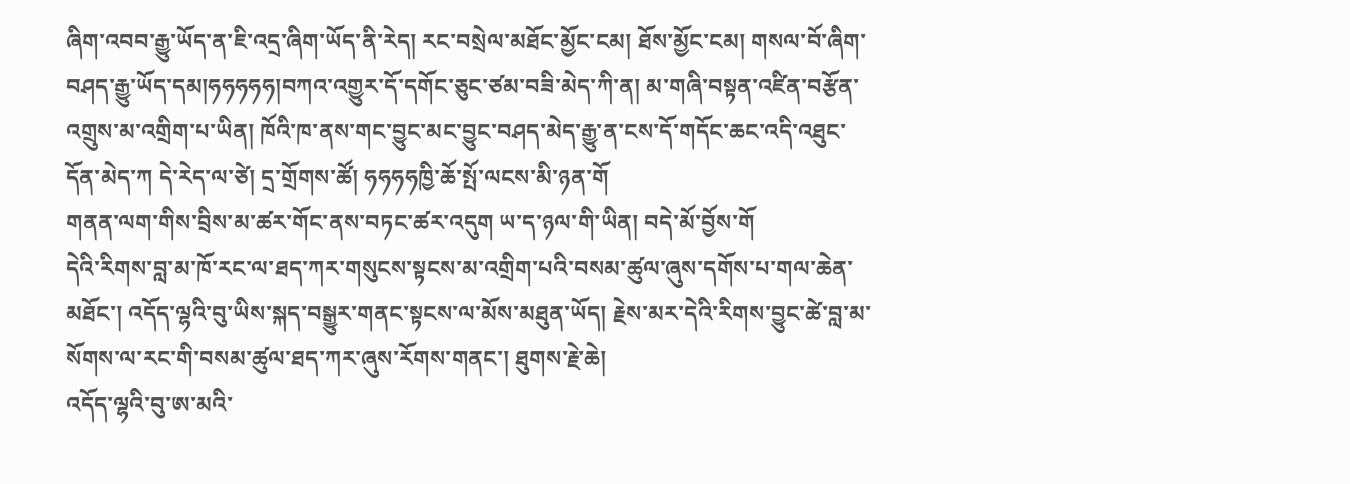ཞིག་འབབ་རྒྱུ་ཡོད་ན་ཇི་འདྲ་ཞིག་ཡོད་ནི་རེད། རང་བསྲེལ་མཐོང་མྱོང་ངམ། ཐོས་མྱོང་ངམ། གསལ་བོ་ཞིག་བཤད་རྒྱུ་ཡོད་དམ།ཧཧཧཧཧ།བཀའ་འགྱུར་དོ་དགོང་ཅུང་ཙམ་བཟི་མེད་ཀི་ན། མ་གཞི་བསྟན་འཛིན་བརྩོན་འགྲུས་མ་འགྲིག་པ་ཡིན། ཁོའི་ཁ་ནས་གང་བྱུང་མང་བྱུང་བཤད་མེད་རྒྱུ་ན་ངས་དོ་གདོང་ཆང་འདི་འཐུང་དོན་མེད་ཀ དེ་རེད་ལ་ཙེ། དྲ་གྲོགས་ཚོ། ཧཧཧཧཁྱི་ཆོ་སྤོ་ལངས་མི་ཉན་གོ
གནན་ལག་གིས་བྲིས་མ་ཚར་གོང་ནས་བཏང་ཚར་འདུག ཡ་ད་ཉལ་གི་ཡིན། བདེ་མོ་བྱོས་གོ
དེའི་རིགས་བླ་མ་ཁོ་རང་ལ་ཐད་ཀར་གསུངས་སྟངས་མ་འགྲིག་པའི་བསམ་ཚུལ་ཞུས་དགོས་པ་གལ་ཆེན་མཐོང་། འདོད་ལྷའི་བུ་ཡིས་སྐད་བསྒྱུར་གནང་སྟངས་ལ་མོས་མཐུན་ཡོད། རྗེས་མར་དེའི་རིགས་བྱུང་ཚེ་བླ་མ་སོགས་ལ་རང་གི་བསམ་ཚུལ་ཐད་ཀར་ཞུས་རོགས་གནང་། ཐུགས་རྗེ་ཆེ།
འདོད་ལྷའི་བུ་ཨ་མའི་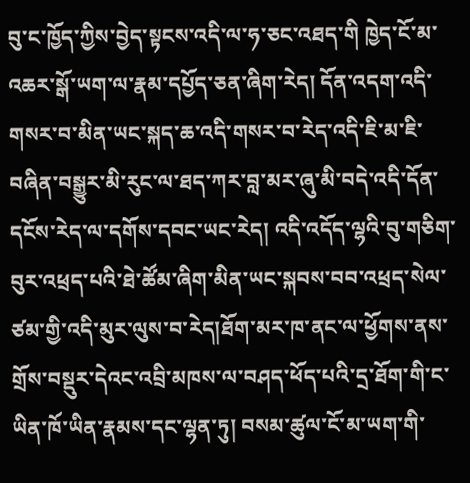བུ་ང་ཁྱོད་ཀྱིས་བྱེད་སྟངས་འདི་ལ་ཧ་ཅང་འཐད་གི ཁྱེད་ངོ་མ་འཆར་སྒོ་ཡག་ལ་རྣམ་དཔྱོད་ཅན་ཞིག་རེད། དོན་འདག་འདི་གསར་བ་མིན་ཡང་སྐད་ཆ་འདི་གསར་བ་རེད་འདི་ཇི་མ་ཇི་བཞིན་བསྒྱུར་མི་རུང་ལ་ཐད་ཀར་བླ་མར་ཞུ་མི་བདེ་འདི་དོན་དངོས་རེད་ལ་དགོས་དབང་ཡང་རེད། འདི་འདོད་ལྷའི་བུ་གཅིག་བུར་འཕྲད་པའི་ཐེ་ཚོམ་ཞིག་མིན་ཡང་སྐབས་བབ་འཕྲད་སེལ་ཙམ་གྱི་འདི་མུར་ལུས་བ་རེད།ཐོག་མར་ཁ་ནང་ལ་ཕྱོགས་ནས་གྲོས་བསྡུར་དེའང་འབྲི་མཁས་ལ་བཤད་ཕོད་པའི་དྲ་ཐོག་གི་ང་ཡིན་ཁོ་ཡིན་རྣམས་དང་ལྷན་ཏུ། བསམ་ཚུལ་ངོ་མ་ཡག་གི་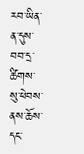རབ་ཡིན་ན་དུས་བབ་དྲ་ཚིགས་སུ་ཕེབས་ནས་ཆོས་དང་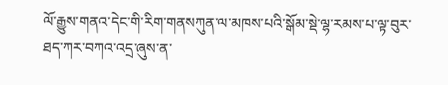ལོ་རྒྱུས་གནའ་དེང་གི་རིག་གནསཀུན་ལ་མཁས་པའི་སྒོམ་སྡེ་ལྷ་རམས་པ་ལྟ་བུར་ཐད་ཀར་བཀའ་འདྲ་ཞུས་ན་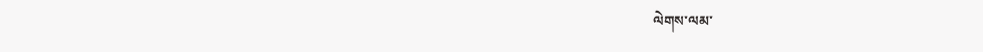ལེགས་ལམ་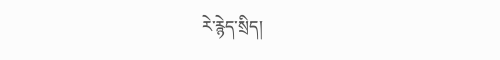རེ་རྙེད་སྲིད།